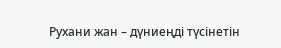Рухани жан – дүниеңді түсінетін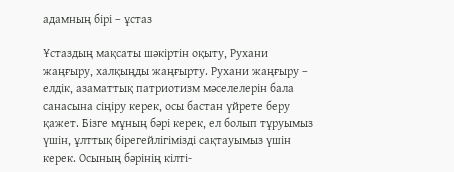адамның бірі – ұстаз

Ұстаздың мақсаты шәкіртін оқыту, Рухани жаңғыру, халқыңды жаңғырту. Рухани жаңғыру – елдік, азаматтық патриотизм мәселелерін бала санасына сіңіру керек, осы бастан үйрете беру қажет. Бізге мұның бәрі керек, ел болып тұруымыз үшін, ұлттық бірегейлігімізді сақтауымыз үшін керек. Осының бәрінің кілті-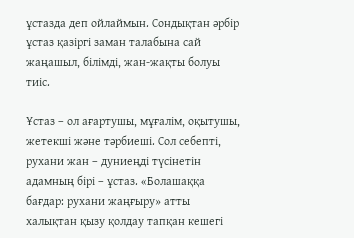ұстазда деп ойлаймын. Сондықтан әрбір ұстаз қазіргі заман талабына сай жаңашыл, білімді, жан-жақты болуы тиіс.

Ұстаз – ол ағартушы, мұғалім, оқытушы, жетекші және тәрбиеші. Сол себепті, рухани жан – дуниеңді түсінетін адамның бірі – ұстаз. «Болашаққа бағдар: рухани жаңғыру» атты халықтан қызу қолдау тапқан кешегі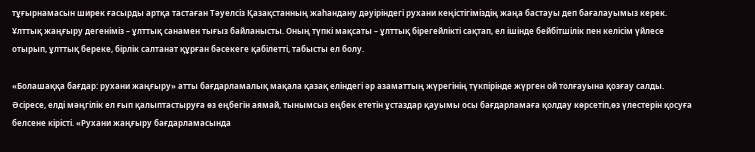тұғырнамасын ширек ғасырды артқа тастаған Тәуелсіз Қазақстанның жаһандану дәуіріндегі рухани кеңістігіміздің жаңа бастауы деп бағалауымыз керек. Ұлттық жаңғыру дегеніміз – ұлттық санамен тығыз байланысты. Оның түпкі мақсаты – ұлттық бірегейлікті сақтап, ел ішінде бейбітшілік пен келісім үйлесе отырып, ұлттық береке, бірлік салтанат құрған бәсекеге қабілетті, табысты ел болу.

«Болашаққа бағдар: рухани жаңғыру» атты бағдарламалық мақала қазақ еліндегі әр азаматтың жүрегінің түкпірінде жүрген ой толғауына қозғау салды. Әсіресе, елді мәңгілік ел ғып қалыптастыруға өз еңбегін аямай, тынымсыз еңбек ететін ұстаздар қауымы осы бағдарламаға қолдау көрсетіп,өз үлестерін қосуға белсене кірісті. «Рухани жаңғыру бағдарламасында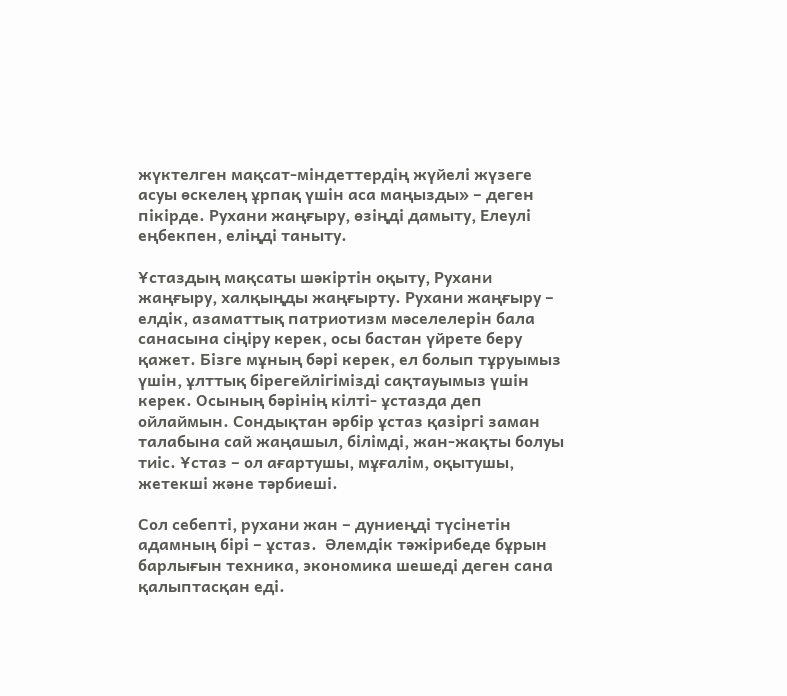жүктелген мақсат-міндеттердің жүйелі жүзеге асуы өскелең ұрпақ үшін аса маңызды» – деген пікірде. Рухани жаңғыру, өзіңді дамыту, Елеулі еңбекпен, еліңді таныту.

Ұстаздың мақсаты шәкіртін оқыту, Рухани жаңғыру, халқыңды жаңғырту. Рухани жаңғыру – елдік, азаматтық патриотизм мәселелерін бала санасына сіңіру керек, осы бастан үйрете беру қажет. Бізге мұның бәрі керек, ел болып тұруымыз үшін, ұлттық бірегейлігімізді сақтауымыз үшін керек. Осының бәрінің кілті- ұстазда деп ойлаймын. Сондықтан әрбір ұстаз қазіргі заман талабына сай жаңашыл, білімді, жан-жақты болуы тиіс. Ұстаз – ол ағартушы, мұғалім, оқытушы, жетекші және тәрбиеші.

Сол себепті, рухани жан – дуниеңді түсінетін адамның бірі – ұстаз.  Әлемдік тәжірибеде бұрын барлығын техника, экономика шешеді деген сана қалыптасқан еді.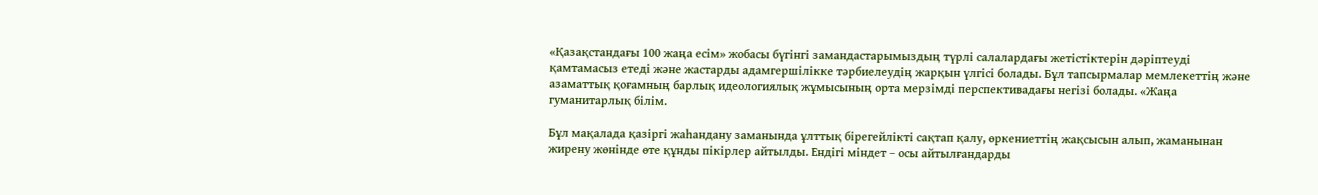«Қазақстандағы 100 жаңа есім» жобасы бүгінгі замандастарымыздың түрлі салалардағы жетістіктерін дәріптеуді қамтамасыз етеді және жастарды адамгершілікке тәрбиелеудің жарқын үлгісі болады. Бұл тапсырмалар мемлекеттің және азаматтық қоғамның барлық идеологиялық жұмысының орта мерзімді перспективадағы негізі болады. «Жаңа гуманитарлық білім.

Бұл мақалада қазіргі жаһандану заманында ұлттық бірегейлікті сақтап қалу, өркениеттің жақсысын алып, жаманынан жирену жөнінде өте құнды пікірлер айтылды. Ендігі міндет – осы айтылғандарды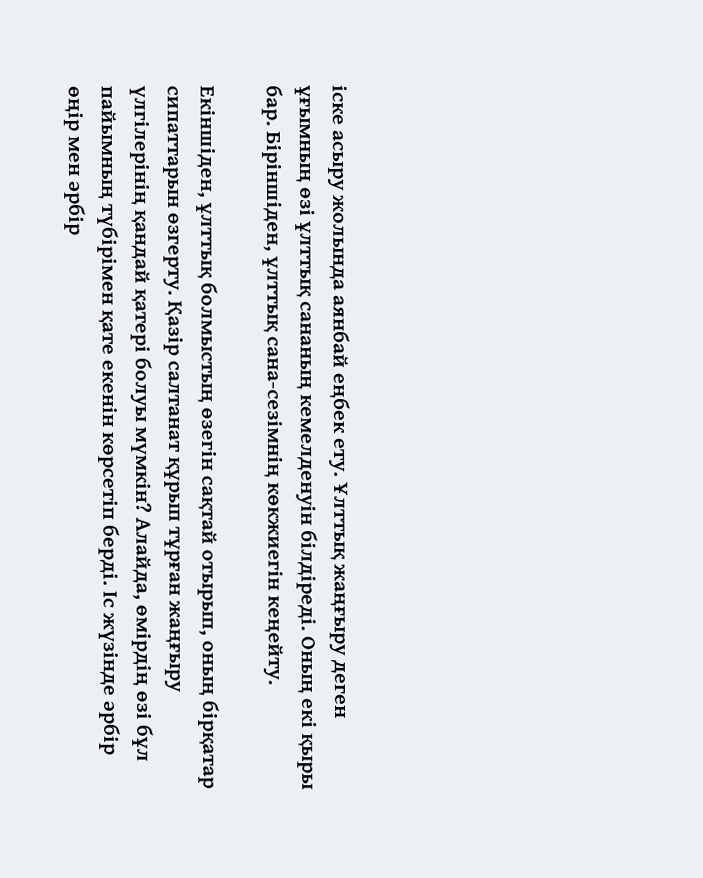іске асыру жолында аянбай еңбек ету. Ұлттық жаңғыру деген ұғымның өзі ұлттық сананың кемелденуін білдіреді. Оның екі қыры бар. Біріншіден, ұлттық сана-сезімнің көкжиегін кеңейту.

Екіншіден, ұлттық болмыстың өзегін сақтай отырып, оның бірқатар сипаттарын өзгерту. Қазір салтанат құрып тұрған жаңғыру үлгілерінің қандай қатері болуы мүмкін? Алайда, өмірдің өзі бұл пайымның түбірімен қате екенін көрсетіп берді. Іс жүзінде әрбір өңір мен әрбір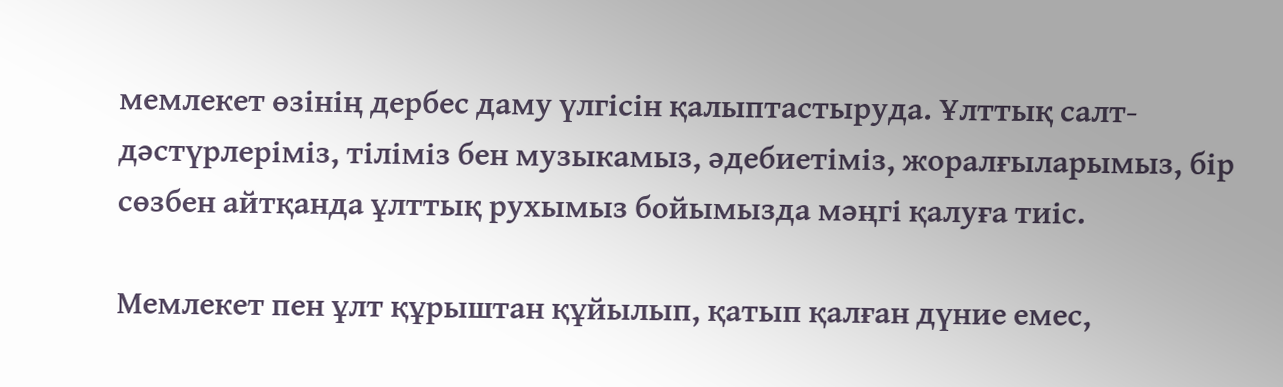мемлекет өзінің дербес даму үлгісін қалыптастыруда. Ұлттық салт-дәстүрлеріміз, тіліміз бен музыкамыз, әдебиетіміз, жоралғыларымыз, бір сөзбен айтқанда ұлттық рухымыз бойымызда мәңгі қалуға тиіс.

Мемлекет пен ұлт құрыштан құйылып, қатып қалған дүние емес,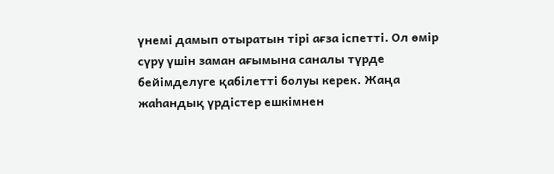үнемі дамып отыратын тірі ағза іспетті. Ол өмір сүру үшін заман ағымына саналы түрде бейімделуге қабілетті болуы керек. Жаңа жаһандық үрдістер ешкімнен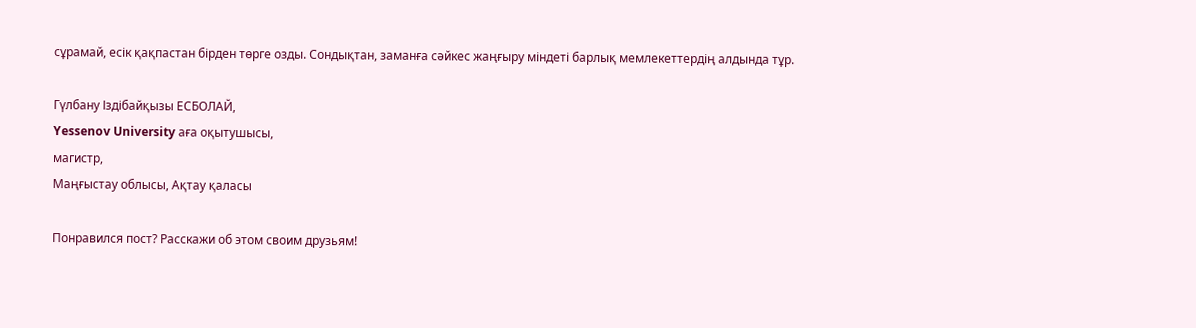сұрамай, есік қақпастан бірден төрге озды. Сондықтан, заманға сәйкес жаңғыру міндеті барлық мемлекеттердің алдында тұр.

Гүлбану Іздібайқызы ЕСБОЛАЙ,
Yessenov University аға оқытушысы,
магистр,
Маңғыстау облысы, Ақтау қаласы

Понравился пост? Расскажи об этом своим друзьям!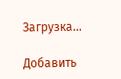Загрузка...

Добавить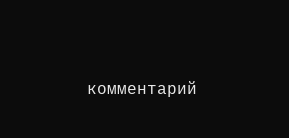комментарий